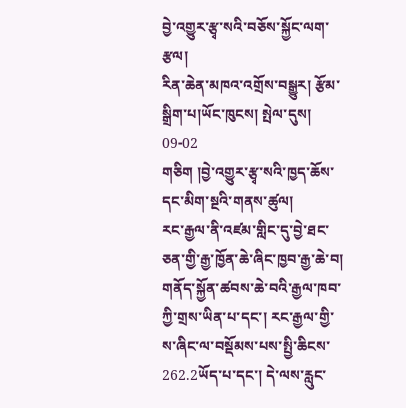བྱེ་འགྱུར་རྩྭ་སའི་བཅོས་སྐྱོང་ལག་རྩལ།
རིན་ཆེན་མཁའ་འགྲོས་བསྒྱུར། རྩོམ་སྒྲིག་པ།ཡོང་ཁུངས། སྤེལ་དུས། 09-02
གཅིག །བྱེ་འགྱུར་རྩྭ་སའི་ཁྱད་ཆོས་དང་མིག་སྔའི་གནས་ཚུལ།
རང་རྒྱལ་ནི་འཛམ་གླིང་དུ་བྱེ་ཐང་ཅན་གྱི་རྒྱ་ཁྱོན་ཆེ་ཞིང་ཁྱབ་རྒྱ་ཆེ་བ། གནོད་སྐྱོན་ཚབས་ཆེ་བའི་རྒྱལ་ཁབ་ཀྱི་གྲས་ཡིན་པ་དང་། རང་རྒྱལ་གྱི་ས་ཞིང་ལ་བསྡོམས་པས་སྤྱི་ཆིངས་262.2ཡོད་པ་དང་། དེ་ལས་རླུང་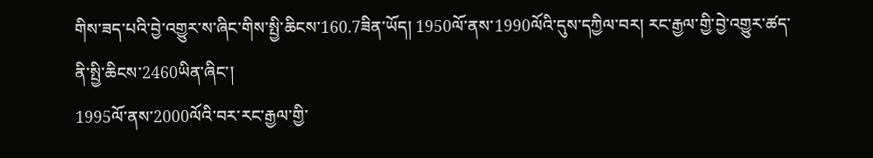གིས་ཟད་པའི་བྱེ་འགྱུར་ས་ཞིང་གིས་སྤྱི་ཆིངས་160.7ཟིན་ཡོད། 1950ལོ་ནས་1990ལོའི་དུས་དཀྱིལ་བར། རང་རྒྱལ་གྱི་བྱེ་འགྱུར་ཚད་ནི་སྤྱི་ཆིངས་2460ཡིན་ཞིང་།
1995ལོ་ནས་2000ལོའི་བར་རང་རྒྱལ་གྱི་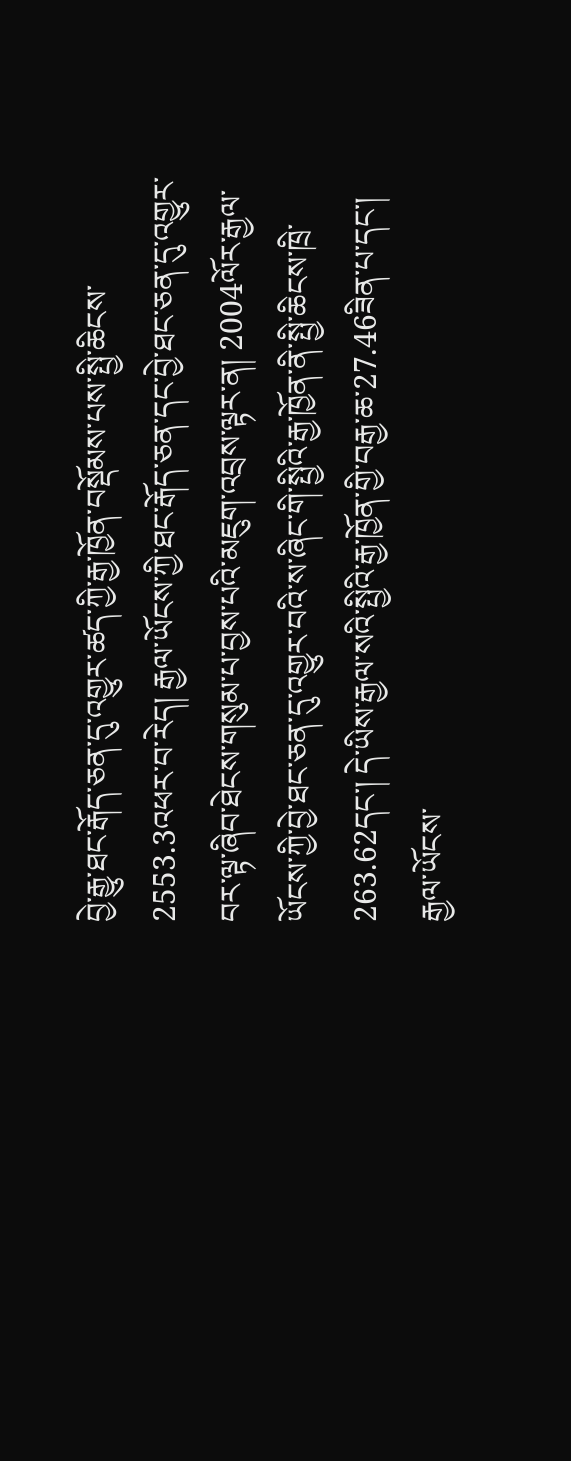བྱེ་རྒྱུ་ཐང་རྒོད་ཅན་དུ་འགྱུར་ཚད་ཀྱི་རྒྱ་ཁྱོན་བསྡོམས་པས་སྤྱི་ཆིངས་2553.3འཕར་བ་རེད། རྒྱལ་ཡོངས་ཀྱི་ཐང་རྒོད་ཅན་དང་བྱེ་ཐང་ཅན་དུ་འགྱུར་བར་ལྟ་ཞིབ་ཐེངས་གསུམ་པ་བྱས་པའི་མཇུག་འབྲས་ལྟར་ན། 2004ལོར་རྒྱལ་ཡོངས་ཀྱི་བྱེ་ཐང་ཅན་དུ་འགྱུར་བའི་ས་ཞིང་གི་སྤྱིའི་རྒྱ་ཁྱོན་ནི་སྤྱི་ཆིངས་ཁྲི་263.62དང་། དེ་ཡིས་རྒྱལ་སའི་སྤྱིའི་རྒྱ་ཁྱོན་གྱི་བརྒྱ་ཆ་27.46ཟིན་པ་དང་། རྒྱལ་ཡོངས་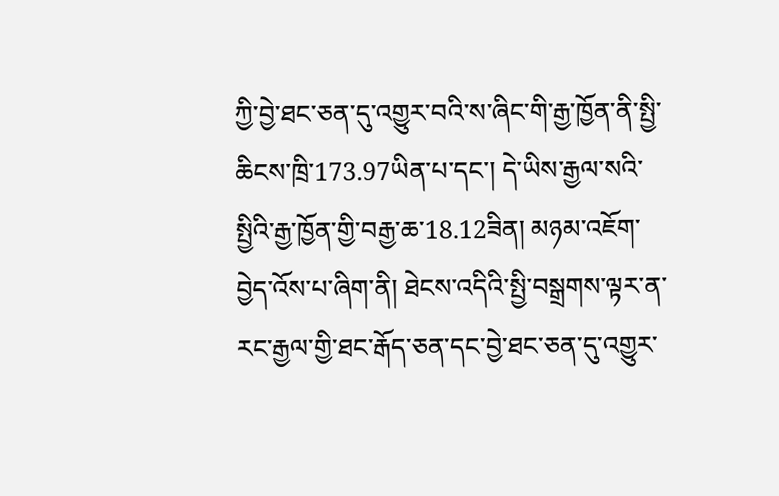ཀྱི་བྱེ་ཐང་ཅན་དུ་འགྱུར་བའི་ས་ཞིང་གི་རྒྱ་ཁྱོན་ནི་སྤྱི་ཆིངས་ཁྲི་173.97ཡིན་པ་དང་། དེ་ཡིས་རྒྱལ་སའི་སྤྱིའི་རྒྱ་ཁྱོན་གྱི་བརྒྱ་ཆ་18.12ཟིན། མཉམ་འཇོག་བྱེད་འོས་པ་ཞིག་ནི། ཐེངས་འདིའི་སྤྱི་བསྒྲགས་ལྟར་ན་རང་རྒྱལ་གྱི་ཐང་རྒོད་ཅན་དང་བྱེ་ཐང་ཅན་དུ་འགྱུར་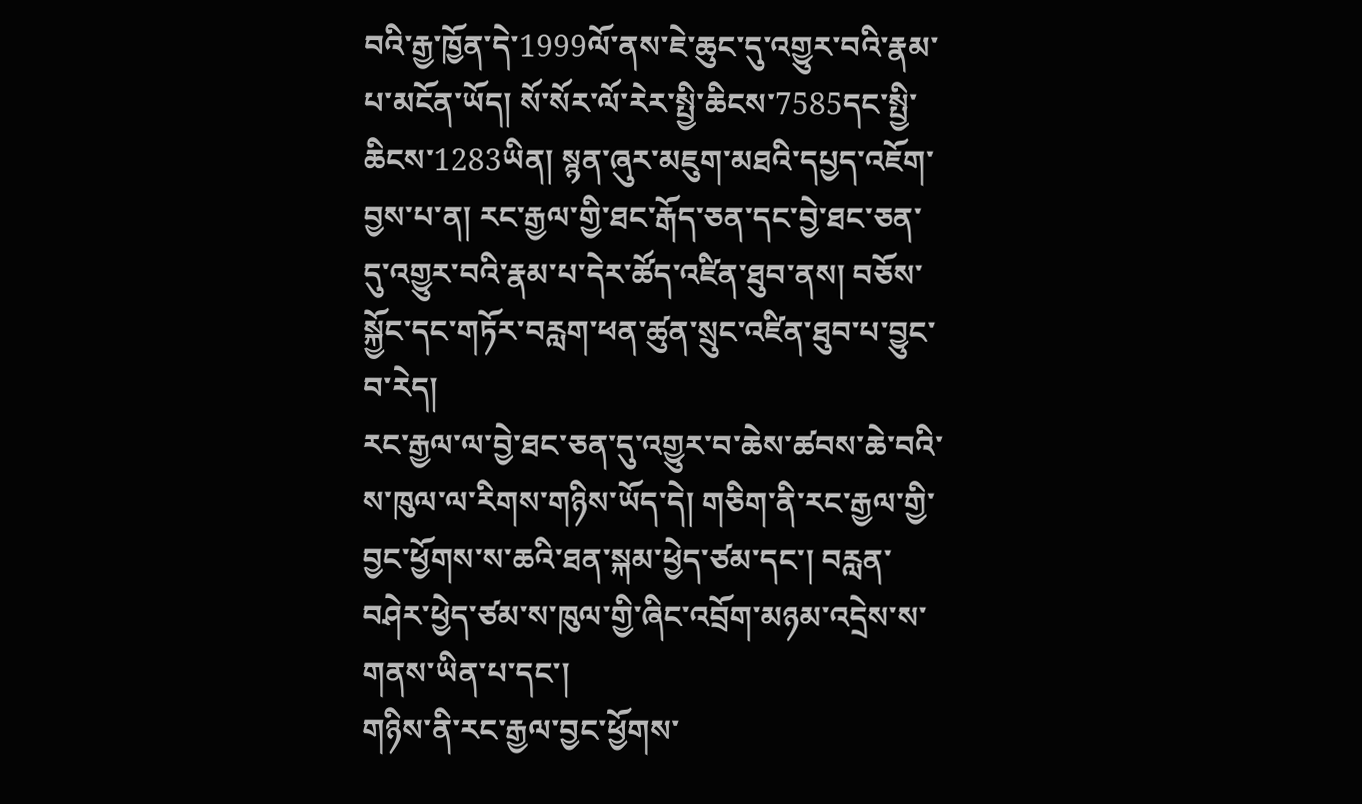བའི་རྒྱ་ཁྱོན་དེ་1999ལོ་ནས་ཇེ་ཆུང་དུ་འགྱུར་བའི་རྣམ་པ་མངོན་ཡོད། སོ་སོར་ལོ་རེར་སྤྱི་ཆིངས་7585དང་སྤྱི་ཆིངས་1283ཡིན། སྙན་ཞུར་མཇུག་མཐའི་དཔྱད་འཇོག་བྱས་པ་ན། རང་རྒྱལ་གྱི་ཐང་རྒོད་ཅན་དང་བྱེ་ཐང་ཅན་དུ་འགྱུར་བའི་རྣམ་པ་དེར་ཚོད་འཛིན་ཐུབ་ནས། བཅོས་སྐྱོང་དང་གཏོར་བརླག་ཕན་ཚུན་སྲུང་འཛིན་ཐུབ་པ་བྱུང་བ་རེད།
རང་རྒྱལ་ལ་བྱེ་ཐང་ཅན་དུ་འགྱུར་བ་ཆེས་ཚབས་ཆེ་བའི་ས་ཁུལ་ལ་རིགས་གཉིས་ཡོད་དེ། གཅིག་ནི་རང་རྒྱལ་གྱི་བྱང་ཕྱོགས་ས་ཆའི་ཐན་སྐམ་ཕྱེད་ཙམ་དང་། བརླན་བཤེར་ཕྱེད་ཙམ་ས་ཁུལ་གྱི་ཞིང་འབྲོག་མཉམ་འདྲེས་ས་གནས་ཡིན་པ་དང་།
གཉིས་ནི་རང་རྒྱལ་བྱང་ཕྱོགས་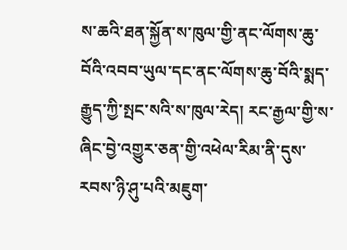ས་ཆའི་ཐན་སྐྱོན་ས་ཁུལ་གྱི་ནང་ལོགས་ཆུ་བོའི་འབབ་ཡུལ་དང་ནང་ལོགས་ཆུ་བོའི་སྨད་རྒྱུད་ཀྱི་སྤང་སའི་ས་ཁུལ་རེད། རང་རྒྱལ་གྱི་ས་ཞིང་བྱེ་འགྱུར་ཅན་གྱི་འཕེལ་རིམ་ནི་དུས་རབས་ཉི་ཤུ་པའི་མཇུག་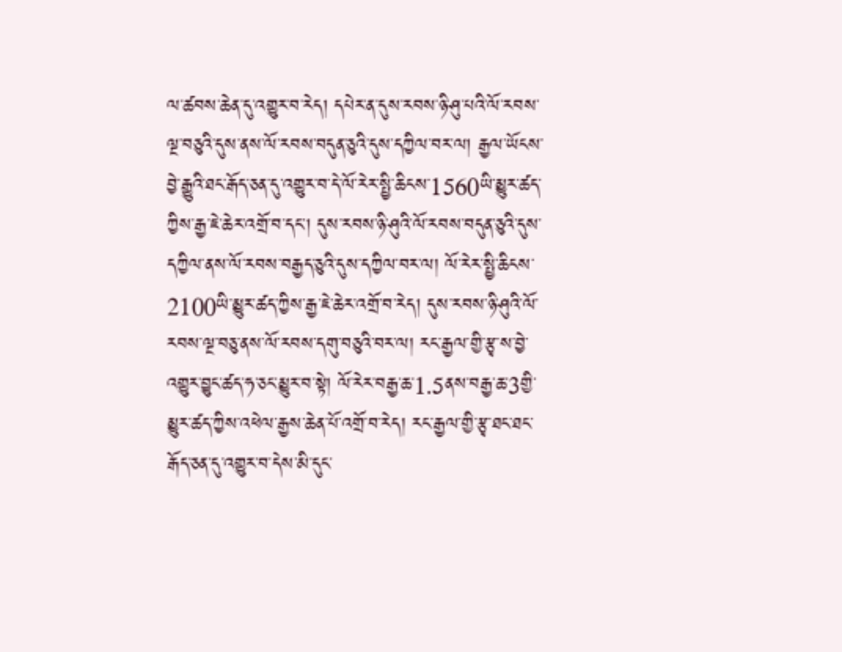ལ་ཚབས་ཆེན་དུ་འགྱུར་བ་རེད། དཔེར་ན་དུས་རབས་ཉི་ཤུ་པའི་ལོ་རབས་ལྔ་བཅུའི་དུས་ནས་ལོ་རབས་བདུན་ཅུའི་དུས་དཀྱིལ་བར་ལ། རྒྱལ་ཡོངས་བྱེ་རྒྱུའི་ཐང་རྒོད་ཅན་དུ་འགྱུར་བ་དེ་ལོ་རེར་སྤྱི་ཆིངས་1560ཡི་མྱུར་ཚད་ཀྱིས་རྒྱ་ཇེ་ཆེར་འགྲོ་བ་དང་། དུས་རབས་ཉི་ཤུའི་ལོ་རབས་བདུན་ཅུའི་དུས་དཀྱིལ་ནས་ལོ་རབས་བརྒྱད་ཅུའི་དུས་དཀྱིལ་བར་ལ། ལོ་རེར་སྤྱི་ཆིངས་2100ཡི་མྱུར་ཚད་ཀྱིས་རྒྱ་ཇེ་ཆེར་འགྲོ་བ་རེད། དུས་རབས་ཉི་ཤུའི་ལོ་རབས་ལྔ་བཅུ་ནས་ལོ་རབས་དགུ་བཅུའི་བར་ལ། རང་རྒྱལ་གྱི་རྩྭ་ས་བྱེ་འགྱུར་བྱུང་ཚད་ཧ་ཅང་མྱུར་བ་སྟེ། ལོ་རེར་བརྒྱ་ཆ་1.5ནས་བརྒྱ་ཆ་3གྱི་མྱུར་ཚད་ཀྱིས་འཕེལ་རྒྱས་ཆེན་པོ་འགྲོ་བ་རེད། རང་རྒྱལ་གྱི་རྩྭ་ཐང་ཐང་རྒོད་ཅན་དུ་འགྱུར་བ་དེས་མི་དུང་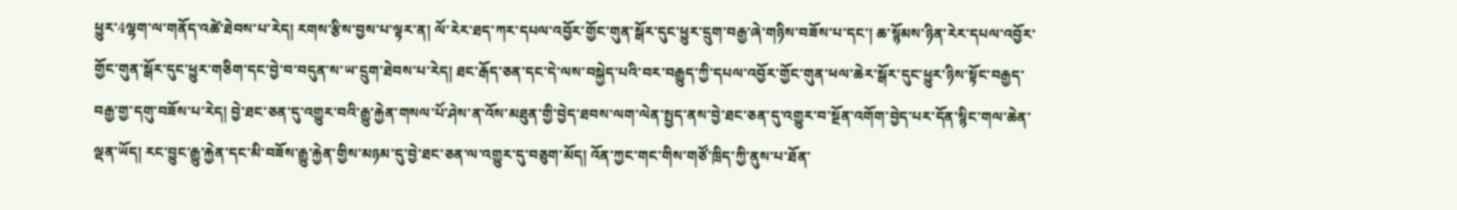ཕྱུར་4ལྷག་ལ་གནོད་འཚེ་ཐེབས་པ་རེད། རགས་རྩིས་བྱས་པ་ལྟར་ན། ལོ་རེར་ཐད་ཀར་དཔལ་འབྱོར་གྱོང་གུན་སྒོར་དུང་ཕྱུར་དྲུག་བརྒྱ་ཞེ་གཉིས་བཟོས་པ་དང་། ཆ་སྙོམས་ཉིན་རེར་དཔལ་འབྱོར་གྱོང་གུན་སྒོར་དུང་ཕྱུར་གཅིག་དང་བྱེ་བ་བདུན་ས་ཡ་དྲུག་ཐེབས་པ་རེད། ཐང་རྒོད་ཅན་དང་དེ་ལས་བསྐྱེད་པའི་བར་བརྒྱུད་ཀྱི་དཔལ་འབྱོར་གྱོང་གུན་ཕལ་ཆེར་སྒོར་དུང་ཕྱུར་ཉིས་སྟོང་བརྒྱད་བརྒྱ་གྱ་དགུ་བཟོས་པ་རེད། བྱེ་ཐང་ཅན་དུ་འགྱུར་བའི་རྒྱུ་རྐྱེན་གསལ་པོ་ཤེས་ན་འོས་མཐུན་གྱི་བྱེད་ཐབས་ལག་ལེན་སྤྱད་ནས་བྱེ་ཐང་ཅན་དུ་འགྱུར་བ་སྔོན་འགོག་བྱེད་པར་དོན་སྙིང་གལ་ཆེན་ལྡན་ཡོད། རང་བྱུང་རྒྱུ་རྐྱེན་དང་མི་བཟོས་རྒྱུ་རྐྱེན་གྱིས་མཉམ་དུ་བྱེ་ཐང་ཅན་ལ་འགྱུར་དུ་བཅུག་མོད། འོན་ཀྱང་གང་གིས་གཙོ་ཁྲིད་ཀྱི་ནུས་པ་ཐོན་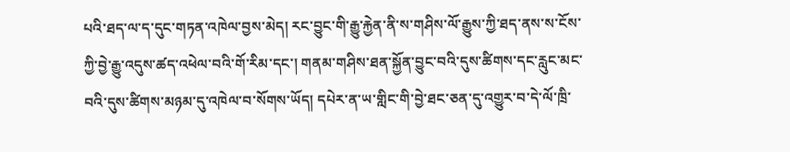པའི་ཐད་ལ་ད་དུང་གཏན་འཁེལ་བྱས་མེད། རང་བྱུང་གི་རྒྱུ་རྐྱེན་ནི་ས་གཤིས་ལོ་རྒྱུས་ཀྱི་ཐད་ནས་ས་ངོས་ཀྱི་བྱེ་རྒྱུ་འདུས་ཚད་འཕེལ་བའི་གོ་རིམ་དང་། གནམ་གཤིས་ཐན་སྐྱོན་བྱུང་བའི་དུས་ཚིགས་དང་རླུང་མང་བའི་དུས་ཚིགས་མཉམ་དུ་འཁེལ་བ་སོགས་ཡོད། དཔེར་ན་ཡ་གླིང་གི་བྱེ་ཐང་ཅན་དུ་འགྱུར་བ་དེ་ལོ་ཁྲི་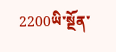2200ཡི་སྔོན་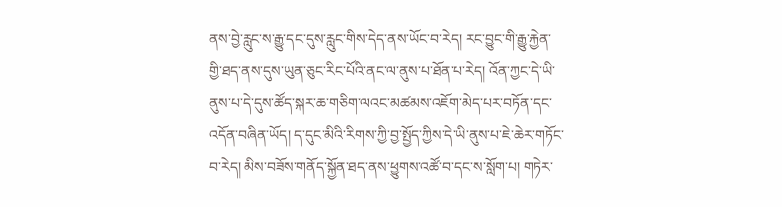ནས་བྱེ་རླུང་ས་རྒྱུ་དང་དུས་རླུང་གིས་དེད་ནས་ཡོང་བ་རེད། རང་བྱུང་གི་རྒྱུ་རྐྱེན་གྱི་ཐད་ནས་དུས་ཡུན་ཅུང་རིང་པོའི་ནང་ལ་ནུས་པ་ཐོན་པ་རེད། འོན་ཀྱང་དེ་ཡི་ནུས་པ་དེ་དུས་ཚོད་སྐར་ཆ་གཅིག་ལའང་མཚམས་འཇོག་མེད་པར་བཏོན་དང་འདོན་བཞིན་ཡོད། ད་དུང་མིའི་རིགས་ཀྱི་བྱ་སྤྱོད་ཀྱིས་དེ་ཡི་ནུས་པ་ཇེ་ཆེར་གཏོང་བ་རེད། མིས་བཟོས་གནོད་སྐྱོན་ཐད་ནས་ཕྱུགས་འཚོ་བ་དང་ས་སློག་པ། གཏེར་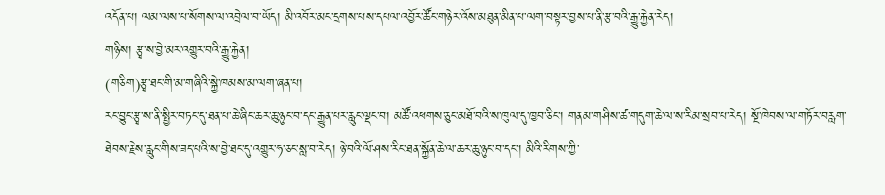འདོན་པ། ལམ་ལས་པ་སོགས་ལ་འབྲེལ་བ་ཡོད། མི་འབོར་མང་དྲགས་པས་དཔལ་འབྱོར་ཚོང་གཉེར་འོས་མཐུན་མིན་པ་ལག་བསྟར་བྱས་པ་ནི་རྩ་བའི་རྒྱུ་རྐྱེན་རེད།
གཉིས། རྩྭ་ས་བྱེ་མར་འགྱུར་བའི་རྒྱུ་རྐྱེན།
(གཅིག)རྩྭ་ཐང་གི་མ་གཞིའི་སྐྱེ་ཁམས་མ་ལག་ཞན་པ།
རང་བྱུང་རྩྭ་ས་ནི་སྤྱིར་བཏང་དུ་ཐན་པ་ཆེ་ཞིང་ཆར་ཆུ་ཉུང་བ་དང་རྒྱུན་པར་རླུང་ལྡང་བ། མཚོ་འཕགས་ཅུང་མཐོ་བའི་ས་ཁུལ་དུ་ཁྱབ་ཅིང་། གནམ་གཤིས་ཚ་གདུག་ཆེ་ལ་ས་རིམ་སྲབ་པ་རེད། སྔོ་ཁེབས་ལ་གཏོར་བརླག་ཐེབས་རྗེས་རླུང་གིས་ཟད་པའི་ས་བྱེ་ཐང་དུ་འགྱུར་ཧ་ཅང་སླ་བ་རེད། ཉེ་བའི་ལོ་ཤས་རིང་ཐན་སྐྱོན་ཆེ་ལ་ཆར་ཆུ་ཉུང་བ་དང་། མིའི་རིགས་ཀྱི་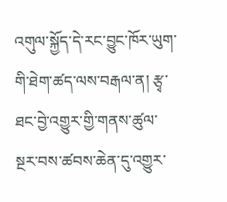འགུལ་སྐྱོད་དེ་རང་བྱུང་ཁོར་ཡུག་གི་ཐེག་ཚད་ལས་བརྒལ་ན། རྩྭ་ཐང་བྱེ་འགྱུར་གྱི་གནས་ཚུལ་སྔར་བས་ཚབས་ཆེན་དུ་འགྱུར་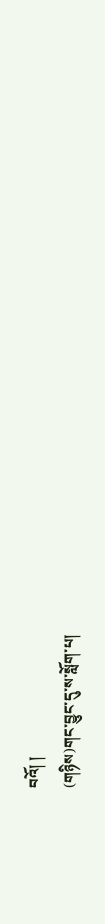བའོ། །
(གཉིས)གང་བྱུང་དུ་ས་སློག་པ།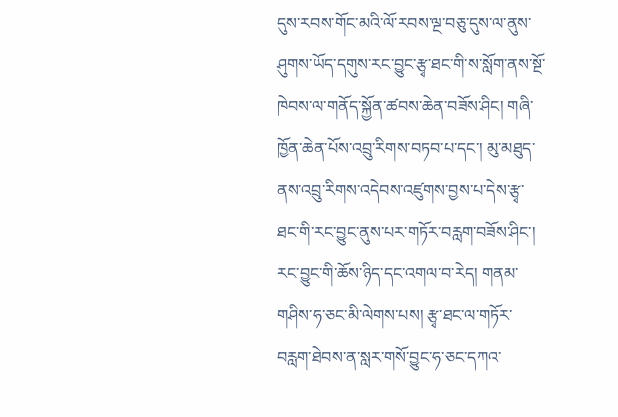དུས་རབས་གོང་མའི་ལོ་རབས་ལྔ་བཅུ་དུས་ལ་ནུས་ཤུགས་ཡོད་དགུས་རང་བྱུང་རྩྭ་ཐང་གི་ས་སློག་ནས་སྔོ་ཁེབས་ལ་གནོད་སྐྱོན་ཚབས་ཆེན་བཟོས་ཤིང། གཞི་ཁྱོན་ཆེན་པོས་འབྲུ་རིགས་བཏབ་པ་དང་། མུ་མཐུད་ནས་འབྲུ་རིགས་འདེབས་འཛུགས་བྱས་པ་དེས་རྩྭ་ཐང་གི་རང་བྱུང་ནུས་པར་གཏོར་བརླག་བཟོས་ཤིང་། རང་བྱུང་གི་ཆོས་ཉིད་དང་འགལ་བ་རེད། གནམ་གཤིས་ཧ་ཅང་མི་ལེགས་པས། རྩྭ་ཐང་ལ་གཏོར་བརླག་ཐེབས་ན་སླར་གསོ་བྱུང་ཧ་ཅང་དཀའ་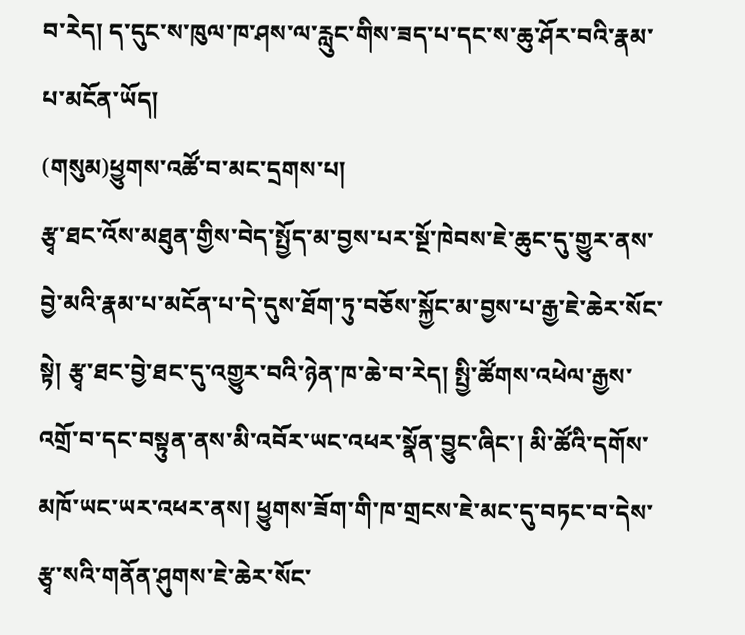བ་རེད། ད་དུང་ས་ཁུལ་ཁ་ཤས་ལ་རླུང་གིས་ཟད་པ་དང་ས་ཆུ་ཤོར་བའི་རྣམ་པ་མངོན་ཡོད།
(གསུམ)ཕྱུགས་འཚོ་བ་མང་དྲགས་པ།
རྩྭ་ཐང་འོས་མཐུན་གྱིས་བེད་སྤྱོད་མ་བྱས་པར་སྔོ་ཁེབས་ཇེ་ཆུང་དུ་གྱུར་ནས་བྱེ་མའི་རྣམ་པ་མངོན་པ་དེ་དུས་ཐོག་ཏུ་བཅོས་སྐྱོང་མ་བྱས་པ་རྒྱ་ཇེ་ཆེར་སོང་སྟེ། རྩྭ་ཐང་བྱེ་ཐང་དུ་འགྱུར་བའི་ཉེན་ཁ་ཆེ་བ་རེད། སྤྱི་ཚོགས་འཕེལ་རྒྱས་འགྲོ་བ་དང་བསྟུན་ནས་མི་འབོར་ཡང་འཕར་སྣོན་བྱུང་ཞིང་། མི་ཚོའི་དགོས་མཁོ་ཡང་ཡར་འཕར་ནས། ཕྱུགས་ཟོག་གི་ཁ་གྲངས་ཇེ་མང་དུ་བཏང་བ་དེས་རྩྭ་སའི་གནོན་ཤུགས་ཇེ་ཆེར་སོང་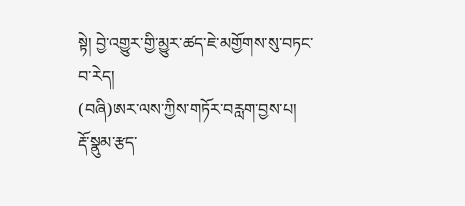སྟེ། བྱེ་འགྱུར་གྱི་མྱུར་ཚད་ཇེ་མགྱོགས་སུ་བཏང་བ་རེད།
(བཞི)ཨར་ལས་ཀྱིས་གཏོར་བརླག་བྱས་པ།
རྡོ་སྣུམ་རྩད་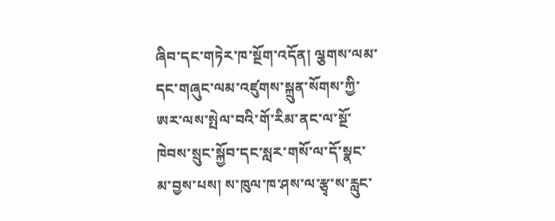ཞིབ་དང་གཏེར་ཁ་སྔོག་འདོན། ལྕགས་ལམ་དང་གཞུང་ལམ་འཛུགས་སྐྲུན་སོགས་ཀྱི་ཨར་ལས་སྤེལ་བའི་གོ་རིམ་ནང་ལ་སྔོ་ཁེབས་སྲུང་སྐྱོབ་དང་སླར་གསོ་ལ་དོ་སྣང་མ་བྱས་པས། ས་ཁུལ་ཁ་ཤས་ལ་རྩྭ་ས་རླུང་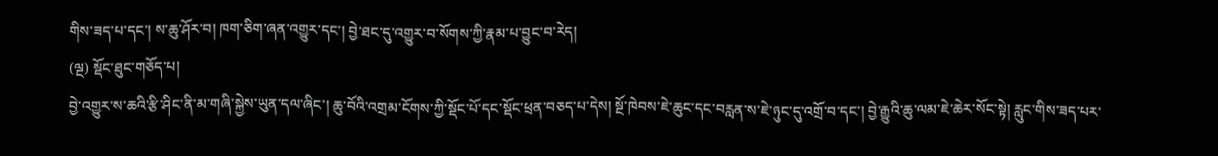གིས་ཟད་པ་དང་། ས་ཆུ་ཤོར་བ། ཁག་ཅིག་ཞན་འགྱུར་དང་། བྱེ་ཐང་དུ་འགྱུར་བ་སོགས་ཀྱི་རྣམ་པ་བྱུང་བ་རེད།
(ལྔ) སྡོང་ཐུང་གཅོད་པ།
བྱེ་འགྱུར་ས་ཆའི་རྩི་ཤིང་ནི་མ་གཞི་སྐྱེས་ཡུན་དལ་ཞིང་། ཆུ་བོའི་འགྲམ་ངོགས་ཀྱི་སྡོང་པོ་དང་སྡོང་ཕྲན་བཅད་པ་དེས། སྔོ་ཁེབས་ཇེ་ཆུང་དང་བརླན་ས་ཇེ་ཉུང་དུ་འགྲོ་བ་དང་། བྱེ་རྒྱུའི་ཆུ་ལམ་ཇེ་ཆེར་སོང་སྟེ། རླུང་གིས་ཟད་པར་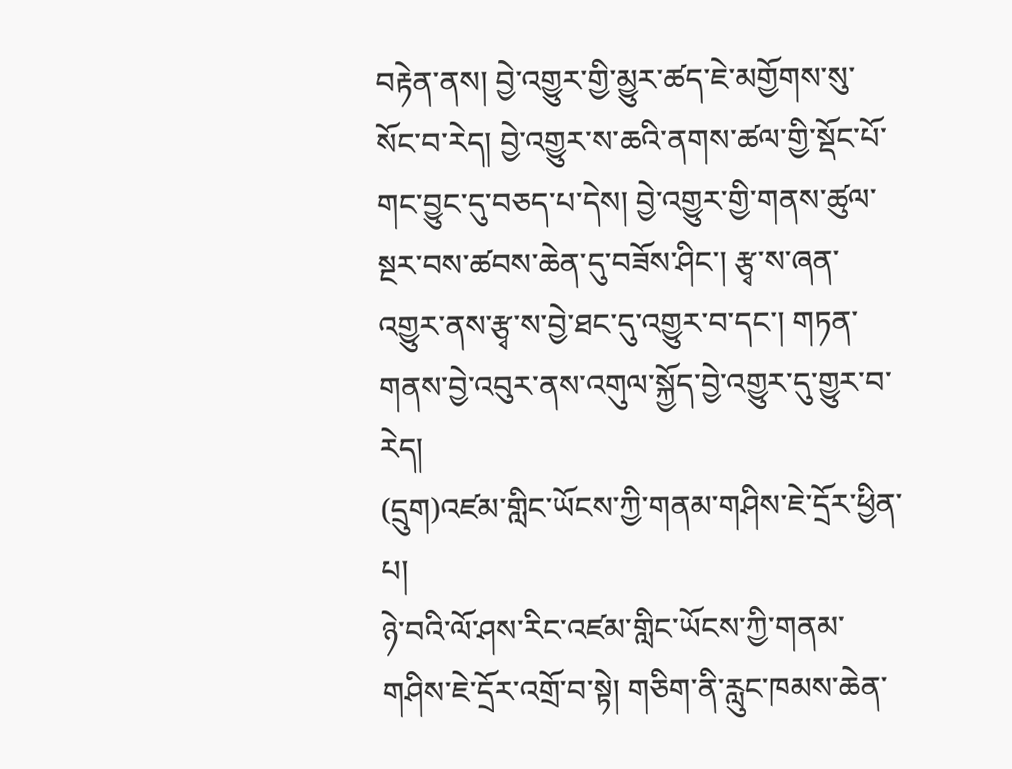བརྟེན་ནས། བྱེ་འགྱུར་གྱི་མྱུར་ཚད་ཇེ་མགྱོགས་སུ་སོང་བ་རེད། བྱེ་འགྱུར་ས་ཆའི་ནགས་ཚལ་གྱི་སྡོང་པོ་གང་བྱུང་དུ་བཅད་པ་དེས། བྱེ་འགྱུར་གྱི་གནས་ཚུལ་སྔར་བས་ཚབས་ཆེན་དུ་བཟོས་ཤིང་། རྩྭ་ས་ཞན་འགྱུར་ནས་རྩྭ་ས་བྱེ་ཐང་དུ་འགྱུར་བ་དང་། གཏན་གནས་བྱེ་འབུར་ནས་འགུལ་སྐྱོད་བྱེ་འགྱུར་དུ་གྱུར་བ་རེད།
(དྲུག)འཛམ་གླིང་ཡོངས་ཀྱི་གནམ་གཤིས་ཇེ་དྲོར་ཕྱིན་པ།
ཉེ་བའི་ལོ་ཤས་རིང་འཛམ་གླིང་ཡོངས་ཀྱི་གནམ་གཤིས་ཇེ་དྲོར་འགྲོ་བ་སྟེ། གཅིག་ནི་རླུང་ཁམས་ཆེན་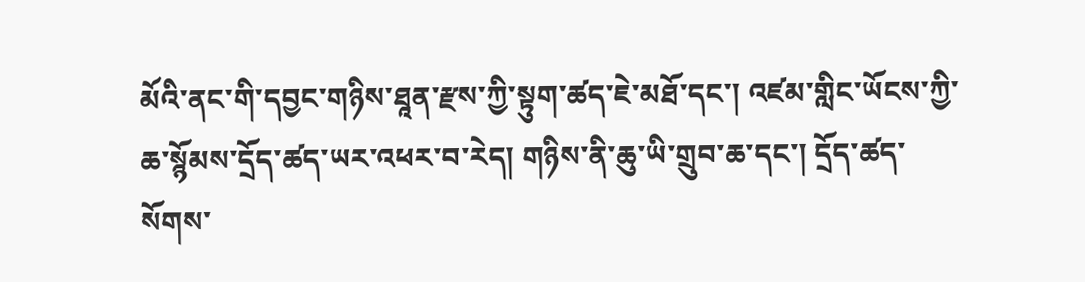མོའི་ནང་གི་དབྱང་གཉིས་ཐཱན་རྫས་ཀྱི་སྟུག་ཚད་ཇེ་མཐོ་དང་། འཛམ་གླིང་ཡོངས་ཀྱི་ཆ་སྙོམས་དྲོད་ཚད་ཡར་འཕར་བ་རེད། གཉིས་ནི་ཆུ་ཡི་གྲུབ་ཆ་དང་། དྲོད་ཚད་སོགས་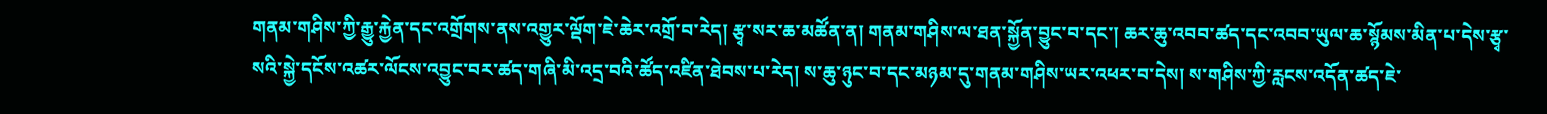གནམ་གཤིས་ཀྱི་རྒྱུ་རྐྱེན་དང་འགྲོགས་ནས་འགྱུར་ལྡོག་ཇེ་ཆེར་འགྲོ་བ་རེད། རྩྭ་སར་ཆ་མཚོན་ན། གནམ་གཤིས་ལ་ཐན་སྐྱོན་བྱུང་བ་དང་། ཆར་ཆུ་འབབ་ཚད་དང་འབབ་ཡུལ་ཆ་སྙོམས་མིན་པ་དེས་རྩྭ་སའི་སྐྱེ་དངོས་འཚར་ལོངས་འབྱུང་བར་ཚད་གཞི་མི་འདྲ་བའི་ཚོད་འཛིན་ཐེབས་པ་རེད། ས་ཆུ་ཉུང་བ་དང་མཉམ་དུ་གནམ་གཤིས་ཡར་འཕར་བ་དེས། ས་གཤིས་ཀྱི་རླངས་འདོན་ཚད་ཇེ་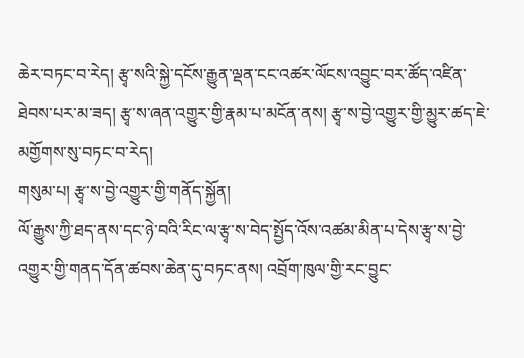ཆེར་བཏང་བ་རེད། རྩྭ་སའི་སྐྱེ་དངོས་རྒྱུན་ལྡན་ངང་འཚར་ལོངས་འབྱུང་བར་ཚོད་འཛིན་ཐེབས་པར་མ་ཟད། རྩྭ་ས་ཞན་འགྱུར་གྱི་རྣམ་པ་མངོན་ནས། རྩྭ་ས་བྱེ་འགྱུར་གྱི་མྱུར་ཚད་ཇེ་མགྱོགས་སུ་བཏང་བ་རེད།
གསུམ་པ། རྩྭ་ས་བྱེ་འགྱུར་གྱི་གནོད་སྐྱོན།
ལོ་རྒྱུས་ཀྱི་ཐད་ནས་དང་ཉེ་བའི་རིང་ལ་རྩྭ་ས་བེད་སྤྱོད་འོས་འཚམ་མིན་པ་དེས་རྩྭ་ས་བྱེ་འགྱུར་གྱི་གནད་དོན་ཚབས་ཆེན་དུ་བཏང་ནས། འབྲོག་ཁུལ་གྱི་རང་བྱུང་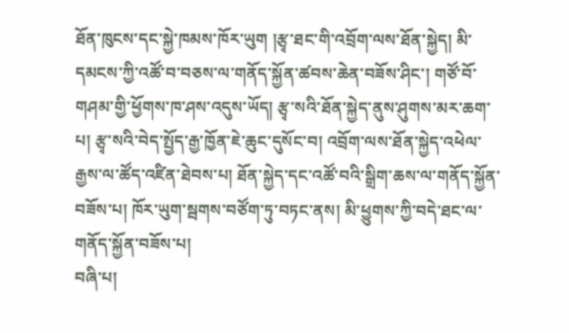ཐོན་ཁུངས་དང་སྐྱེ་ཁམས་ཁོར་ཡུག །རྩྭ་ཐང་གི་འབྲོག་ལས་ཐོན་སྐྱེད། མི་དམངས་ཀྱི་འཚོ་བ་བཅས་ལ་གནོད་སྐྱོན་ཚབས་ཆེན་བཟོས་ཤིང་། གཙོ་བོ་གཤམ་གྱི་ཕྱོགས་ཁ་ཤས་འདུས་ཡོད། རྩྭ་སའི་ཐོན་སྐྱེད་ནུས་ཤུགས་མར་ཆག་པ། རྩྭ་སའི་བེད་སྤྱོད་རྒྱ་ཁྱོན་ཇེ་ཆུང་དུསོང་བ། འབྲོག་ལས་ཐོན་སྐྱེད་འཕེལ་རྒྱས་ལ་ཚོད་འཛིན་ཐེབས་པ། ཐོན་སྐྱེད་དང་འཚོ་བའི་སྒྲིག་ཆས་ལ་གནོད་སྐྱོན་བཟོས་པ། ཁོར་ཡུག་སྦགས་བཙོག་ཏུ་བཏང་ནས། མི་ཕྱུགས་ཀྱི་བདེ་ཐང་ལ་གནོད་སྐྱོན་བཟོས་པ།
བཞི་པ།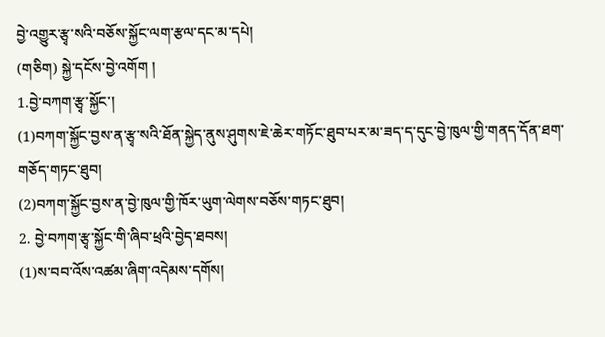བྱེ་འགྱུར་རྩྭ་སའི་བཅོས་སྐྱོང་ལག་རྩལ་དང་མ་དཔེ།
(གཅིག) སྐྱེ་དངོས་བྱེ་འགོག །
1.བྱེ་བཀག་རྩྭ་སྐྱོང་།
(1)བཀག་སྐྱོང་བྱས་ན་རྩྭ་སའི་ཐོན་སྐྱེད་ནུས་ཤུགས་ཇེ་ཆེར་གཏོང་ཐུབ་པར་མ་ཟད་ད་དུང་བྱེ་ཁུལ་གྱི་གནད་དོན་ཐག་གཅོད་གཏང་ཐུབ།
(2)བཀག་སྐྱོང་བྱས་ན་བྱེ་ཁུལ་གྱི་ཁོར་ཡུག་ལེགས་བཅོས་གཏང་ཐུབ།
2. བྱེ་བཀག་རྩྭ་སྐྱོང་གི་ཞིབ་ཕྲའི་བྱེད་ཐབས།
(1)ས་བབ་འོས་འཚམ་ཞིག་འདེམས་དགོས།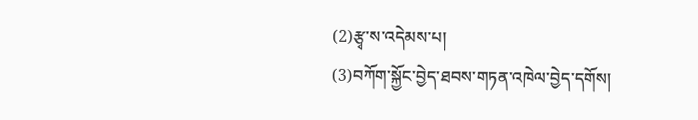(2)རྩྭ་ས་འདེམས་པ།
(3)བཀོག་སྐྱོང་བྱེད་ཐབས་གཏན་འཁེལ་བྱེད་དགོས།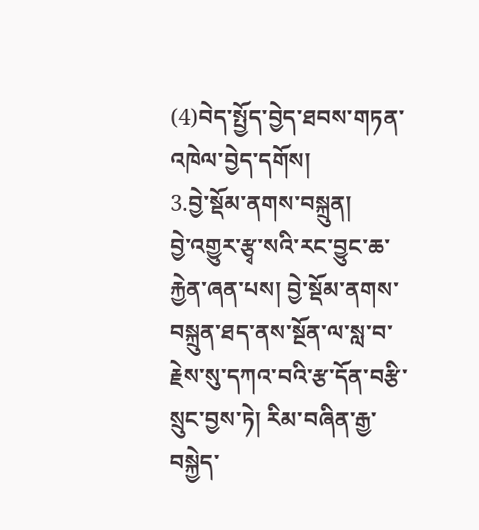(4)བེད་སྤྱོད་བྱེད་ཐབས་གཏན་འཁེལ་བྱེད་དགོས།
3.བྱེ་སྡོམ་ནགས་བསྐྲུན།
བྱེ་འགྱུར་རྩྭ་སའི་རང་བྱུང་ཆ་རྐྱེན་ཞན་པས། བྱེ་སྡོམ་ནགས་བསྐྲུན་ཐད་ནས་སྔོན་ལ་སླ་བ་རྗེས་སུ་དཀའ་བའི་རྩ་དོན་བརྩི་སྲུང་བྱས་ཏེ། རིམ་བཞིན་རྒྱ་བསྐྱེད་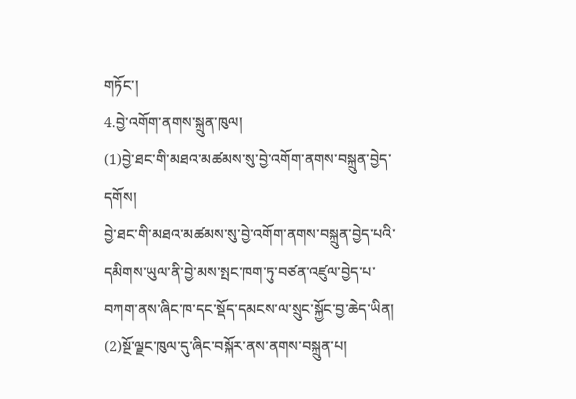གཏོང་།
4.བྱེ་འགོག་ནགས་སྐྲུན་ཁུལ།
(1)བྱེ་ཐང་གི་མཐའ་མཚམས་སུ་བྱེ་འགོག་ནགས་བསྐྲུན་བྱེད་དགོས།
བྱེ་ཐང་གི་མཐའ་མཚམས་སུ་བྱེ་འགོག་ནགས་བསྐྲུན་བྱེད་པའི་དམིགས་ཡུལ་ནི་བྱེ་མས་སྤང་ཁག་ཏུ་བཙན་འཛུལ་བྱེད་པ་བཀག་ནས་ཞིང་ཁ་དང་སྡོད་དམངས་ལ་སྲུང་སྐྱོང་བྱ་ཆེད་ཡིན།
(2)སྔོ་ལྗང་ཁུལ་དུ་ཞིང་བསྐོར་ནས་ནགས་བསྐྲུན་པ།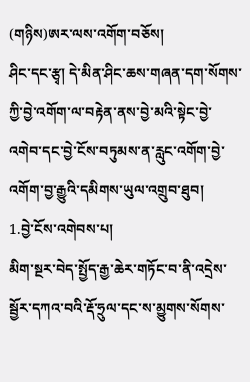(གཉིས)ཨར་ལས་འགོག་བཅོས།
ཤིང་དང་རྩྭ། དེ་མིན་ཤིང་ཆས་གཞན་དག་སོགས་ཀྱི་བྱེ་འགོག་ལ་བརྟེན་ནས་བྱེ་མའི་སྟེང་བྱེ་འགེབ་དང་བྱེ་ངོས་བཏུམས་ན་རླུང་འགོག་བྱེ་འགོག་བྱ་རྒྱུའི་དམིགས་ཡུལ་འགྲུབ་ཐུབ།
1.བྱེ་ངོས་འགེབས་པ།
མིག་སྔར་བེད་སྤྱོད་རྒྱ་ཆེར་གཏོང་བ་ནི་འདྲེས་སྦྱོར་དཀའ་བའི་རྡོ་ཧྲུལ་དང་ས་མྱུགས་སོགས་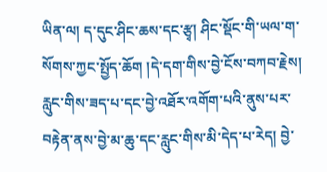ཡིན་ལ། ད་དུང་ཤིང་ཆས་དང་རྩྭ། ཤིང་སྡོང་གི་ཡལ་ག་སོགས་ཀྱང་སྤྱོད་ཆོག །དེ་དག་གིས་བྱེ་ངོས་བཀབ་རྗེས། རླུང་གིས་ཟད་པ་དང་བྱེ་འཐོར་འགོག་པའི་ནུས་པར་བརྟེན་ནས་བྱེ་མ་ཆུ་དང་རླུང་གིས་མི་དེད་པ་རེད། བྱེ་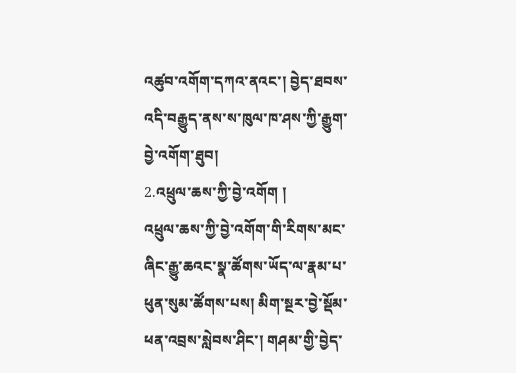འཚུབ་འགོག་དཀའ་ནའང་། བྱེད་ཐབས་འདི་བརྒྱུད་ནས་ས་ཁུལ་ཁ་ཤས་ཀྱི་རྒྱུག་བྱེ་འགོག་ཐུབ།
2.འཕྲུལ་ཆས་ཀྱི་བྱེ་འགོག །
འཕྲུལ་ཆས་ཀྱི་བྱེ་འགོག་གི་རིགས་མང་ཞིང་རྒྱུ་ཆའང་སྣ་ཚོགས་ཡོད་ལ་རྣམ་པ་ཕུན་སུམ་ཚོགས་པས། མིག་སྔར་བྱེ་སྡོམ་ཕན་འབྲས་སླེབས་ཤིང་། གཤམ་གྱི་བྱེད་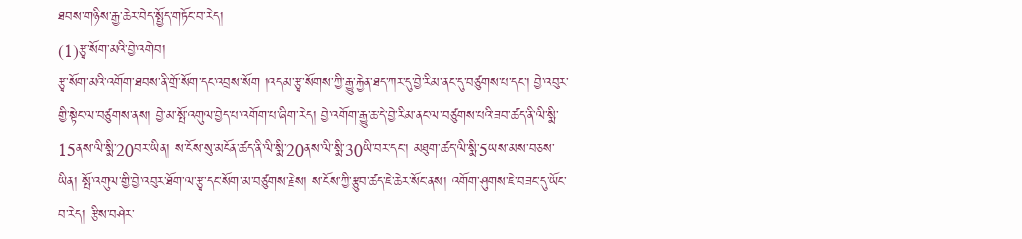ཐབས་གཉིས་རྒྱ་ཆེར་བེད་སྤྱོད་གཏོང་བ་རེད།
(1)རྩྭ་སོག་མའི་བྱེ་འགེབ།
རྩྭ་སོག་མའི་འགོག་ཐབས་ནི་གྲོ་སོག་དང་འབྲས་སོག །འདམ་རྩྭ་སོགས་ཀྱི་རྒྱུ་རྐྱེན་ཐད་ཀར་དུ་བྱེ་རིམ་ནང་དུ་བཙུགས་པ་དང་། བྱེ་འབུར་གྱི་སྟེང་ལ་བཙུགས་ནས། བྱེ་མ་སྤོ་འགུལ་བྱེད་པ་འགོག་པ་ཞིག་རེད། བྱེ་འགོག་རྒྱུ་ཆ་དེ་བྱེ་རིམ་ནང་ལ་བཙུགས་པའི་ཟབ་ཚད་ནི་ལི་སྨི་15ནས་ལི་སྨི་20བར་ཡིན། ས་ངོས་སུ་མངོན་ཚད་ནི་ལི་སྨི་20ནས་ལི་སྨི་30ཡི་བར་དང་། མཐུག་ཚད་ལི་སྨི་5ཡས་མས་བཅས་ཡིན། སྤོ་འགུལ་གྱི་བྱེ་འབུར་ཐོག་ལ་རྩྭ་དང་སོག་མ་བཙུགས་རྗེས། ས་ངོས་ཀྱི་རྩུབ་ཚད་ཇེ་ཆེར་སོང་ནས། འགོག་ཤུགས་ཇེ་བཟང་དུ་ཡོང་བ་རེད། རྩིས་བཤེར་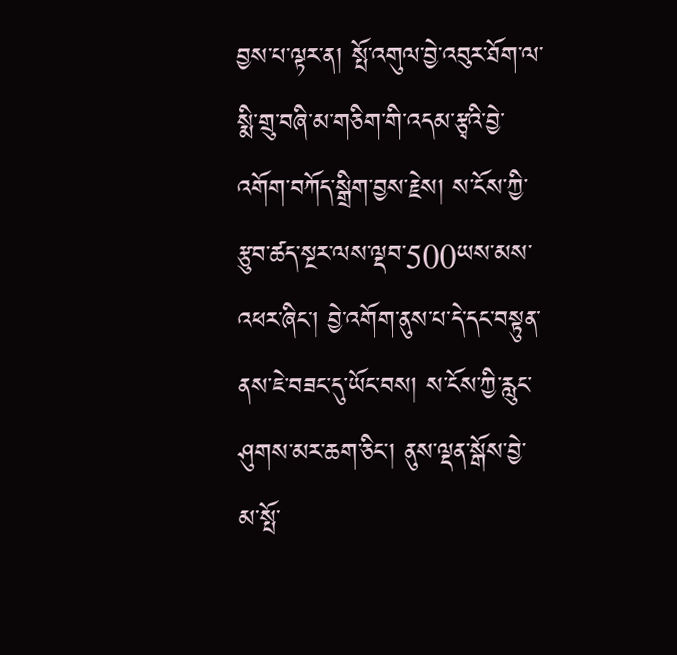བྱས་པ་ལྟར་ན། སྤོ་འགུལ་བྱེ་འབུར་ཐོག་ལ་སྨི་གྲུ་བཞི་མ་གཅིག་གི་འདམ་རྩྭའི་བྱེ་འགོག་བཀོད་སྒྲིག་བྱས་རྗེས། ས་ངོས་ཀྱི་རྩུབ་ཚད་སྔར་ལས་ལྡབ་500ཡས་མས་འཕར་ཞིང་། བྱེ་འགོག་ནུས་པ་དེ་དང་བསྟུན་ནས་ཇེ་བཟང་དུ་ཡོང་བས། ས་ངོས་ཀྱི་རླུང་ཤུགས་མར་ཆག་ཅིང་། ནུས་ལྡན་སྒོས་བྱེ་མ་སྤོ་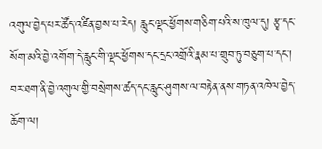འགུལ་བྱེད་པར་ཚོད་འཛིན་བྱས་པ་རེད། རླུང་ལྡང་ཕྱོགས་གཅིག་པའི་ས་ཁུལ་དུ། རྩྭ་དང་སོག་མའི་བྱེ་འགོག་དེ་རླུང་གི་ལྡང་ཕྱོགས་དང་དྲང་འགྲོའི་རྣམ་པ་གྲུབ་ཏུ་བཅུག་པ་དང་། བར་ཐག་ནི་བྱེ་འགུལ་གྱི་བསྲེགས་ཚད་དང་རླུང་ཤུགས་ལ་བརྟེན་ནས་གཏན་འཁེལ་བྱེད་ཆོག་ལ།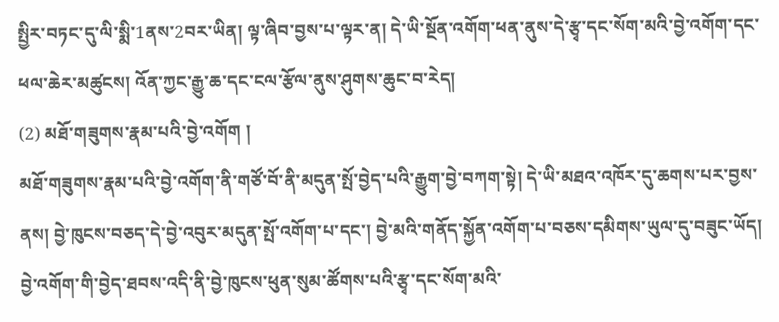སྤྱིར་བཏང་དུ་ལི་སྨི་1ནས་2བར་ཡིན། ལྟ་ཞིབ་བྱས་པ་ལྟར་ན། དེ་ཡི་སྔོན་འགོག་ཕན་ནུས་དེ་རྩྭ་དང་སོག་མའི་བྱེ་འགོག་དང་ཕལ་ཆེར་མཚུངས། འོན་ཀྱང་རྒྱུ་ཆ་དང་ངལ་རྩོལ་ནུས་ཤུགས་ཆུང་བ་རེད།
(2) མཐོ་གཟུགས་རྣམ་པའི་བྱེ་འགོག །
མཐོ་གཟུགས་རྣམ་པའི་བྱེ་འགོག་ནི་གཙོ་བོ་ནི་མདུན་སྤོ་བྱེད་པའི་རྒྱུག་བྱེ་བཀག་སྟེ། དེ་ཡི་མཐའ་འཁོར་དུ་ཆགས་པར་བྱས་ནས། བྱེ་ཁུངས་བཅད་དེ་བྱེ་འབུར་མདུན་སྤོ་འགོག་པ་དང་། བྱེ་མའི་གནོད་སྐྱོན་འགོག་པ་བཅས་དམིགས་ཡུལ་དུ་བཟུང་ཡོད། བྱེ་འགོག་གི་བྱེད་ཐབས་འདི་ནི་བྱེ་ཁུངས་ཕུན་སུམ་ཚོགས་པའི་རྩྭ་དང་སོག་མའི་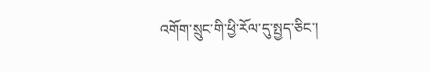འགོག་སྲུང་གི་ཕྱི་རོལ་དུ་སྤྱད་ཅིང་།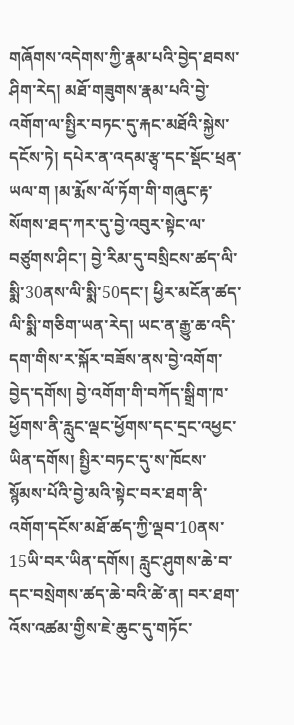གཞོགས་འདེགས་ཀྱི་རྣམ་པའི་བྱེད་ཐབས་ཤིག་རེད། མཐོ་གཟུགས་རྣམ་པའི་བྱེ་འགོག་ལ་སྤྱིར་བཏང་དུ་རྐང་མཐོའི་སྐྱེས་དངོས་ཏེ། དཔེར་ན་འདམ་རྩྭ་དང་སྡོང་ཕྲན་ཡལ་ག །མ་རྨོས་ལོ་ཏོག་གི་གཞུང་རྟ་སོགས་ཐད་ཀར་དུ་བྱེ་འབུར་སྟེང་ལ་བཙུགས་ཤིང་། བྱེ་རིམ་དུ་བསྲིངས་ཚད་ལི་སྨི་30ནས་ལི་སྨི་50དང་། ཕྱིར་མངོན་ཚད་ལི་སྨི་གཅིག་ཡན་རེད། ཡང་ན་རྒྱུ་ཆ་འདི་དག་གིས་ར་སྐོར་བཟོས་ནས་བྱེ་འགོག་བྱེད་དགོས། བྱེ་འགོག་གི་བཀོད་སྒྲིག་ཁ་ཕྱོགས་ནི་རླུང་ལྡང་ཕྱོགས་དང་དྲང་འཕྱང་ཡིན་དགོས། སྤྱིར་བཏང་དུ་ས་ཁོངས་སྙོམས་པོའི་བྱེ་མའི་སྟེང་བར་ཐག་ནི་འགོག་དངོས་མཐོ་ཚད་ཀྱི་ལྡབ་10ནས་15ཡི་བར་ཡིན་དགོས། རླུང་ཤུགས་ཆེ་བ་དང་བསྲེགས་ཚད་ཆེ་བའི་ཚེ་ན། བར་ཐག་འོས་འཚམ་གྱིས་ཇེ་ཆུང་དུ་གཏོང་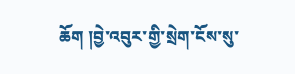ཆོག །བྱེ་འབུར་གྱི་སྲེག་ངོས་སུ་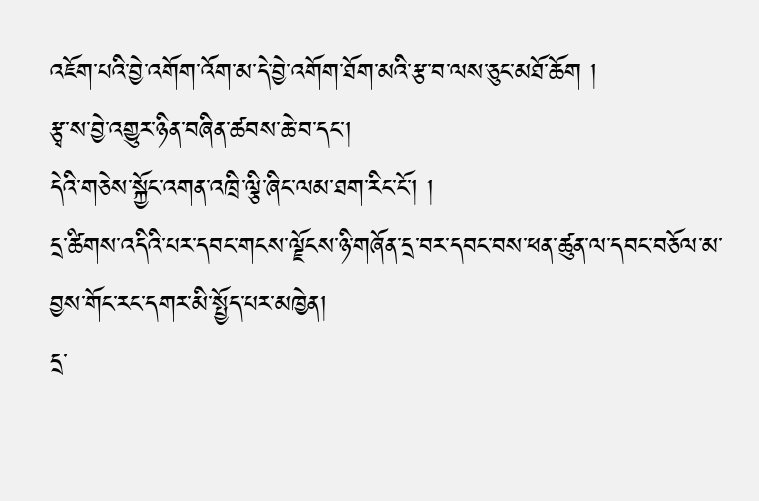འཇོག་པའི་བྱེ་འགོག་འོག་མ་དེ་བྱེ་འགོག་ཐོག་མའི་རྩ་བ་ལས་ཅུང་མཐོ་ཆོག །
རྩྭ་ས་བྱེ་འགྱུར་ཉིན་བཞིན་ཚབས་ཆེ་བ་དང་།
དེའི་གཅེས་སྐྱོང་འགན་འཁྲི་ལྕི་ཞིང་ལམ་ཐག་རིང་ངོ་། །
དྲ་ཚིགས་འདིའི་པར་དབང་གངས་ལྗོངས་ཉི་གཞོན་དྲ་བར་དབང་བས་ཕན་ཚུན་ལ་དབང་བཅོལ་མ་བྱས་གོང་རང་དགར་མི་སྤྱོད་པར་མཁྱེན།
དྲ་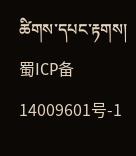ཚིགས་དཔང་རྟགས། 蜀ICP备14009601号-1